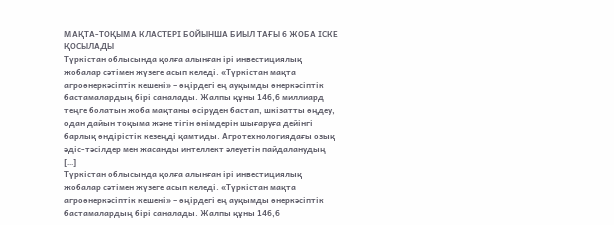МАҚТА-ТОҚЫМА КЛАСТЕРІ БОЙЫНША БИЫЛ ТАҒЫ 6 ЖОБА ІСКЕ ҚОСЫЛАДЫ
Түркістан облысында қолға алынған ірі инвестициялық жобалар сәтімен жүзеге асып келеді. «Түркістан мақта агроөнеркәсіптік кешені» – өңірдегі ең ауқымды өнеркәсіптік бастамалардың бірі саналады. Жалпы құны 146,6 миллиард теңге болатын жоба мақтаны өсіруден бастап, шкізатты өңдеу, одан дайын тоқыма және тігін өнімдерін шығаруға дейінгі барлық өндірістік кезеңді қамтиды. Агротехнологиядағы озық әдіс-тәсілдер мен жасанды интеллект әлеуетін пайдаланудың […]
Түркістан облысында қолға алынған ірі инвестициялық жобалар сәтімен жүзеге асып келеді. «Түркістан мақта агроөнеркәсіптік кешені» – өңірдегі ең ауқымды өнеркәсіптік бастамалардың бірі саналады. Жалпы құны 146,6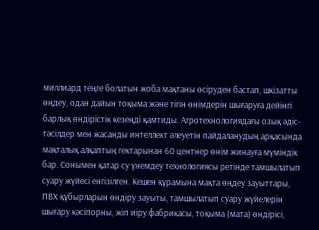миллиард теңге болатын жоба мақтаны өсіруден бастап, шкізатты өңдеу, одан дайын тоқыма және тігін өнімдерін шығаруға дейінгі барлық өндірістік кезеңді қамтиды. Агротехнологиядағы озық әдіс-тәсілдер мен жасанды интеллект әлеуетін пайдаланудың арқасында мақталық алқаптың гектарынан 60 центнер өнім жинауға мүміндік бар. Сонымен қатар су үнемдеу технологиясы ретінде тамшылатып суару жүйесі енгізілген. Кешен құрамына мақта өңдеу зауыттары, ПВХ құбырларын өндіру зауыты, тамшылатып суару жүйелерін шығару кәсіпорны, жіп иіру фабрикасы, тоқыма (мата) өндірісі,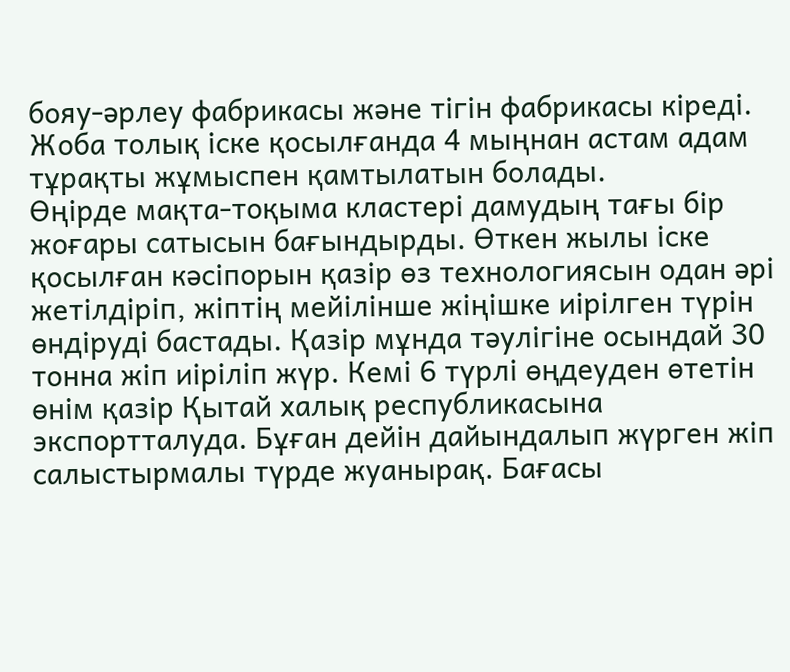бояу-әрлеу фабрикасы және тігін фабрикасы кіреді. Жоба толық іске қосылғанда 4 мыңнан астам адам тұрақты жұмыспен қамтылатын болады.
Өңірде мақта-тоқыма кластері дамудың тағы бір жоғары сатысын бағындырды. Өткен жылы іске қосылған кәсіпорын қазір өз технологиясын одан әрі жетілдіріп, жіптің мейілінше жіңішке иірілген түрін өндіруді бастады. Қазір мұнда тәулігіне осындай 30 тонна жіп иіріліп жүр. Кемі 6 түрлі өңдеуден өтетін өнім қазір Қытай халық республикасына экспортталуда. Бұған дейін дайындалып жүрген жіп салыстырмалы түрде жуанырақ. Бағасы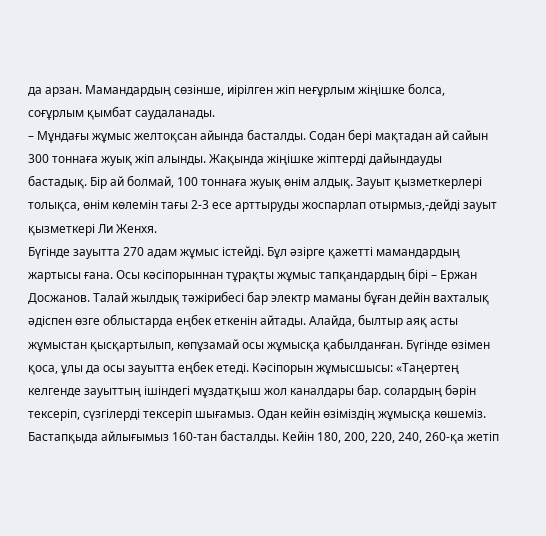да арзан. Мамандардың сөзінше, иірілген жіп неғұрлым жіңішке болса, соғұрлым қымбат саудаланады.
– Мұндағы жұмыс желтоқсан айында басталды. Содан бері мақтадан ай сайын 300 тоннаға жуық жіп алынды. Жақында жіңішке жіптерді дайындауды бастадық. Бір ай болмай, 100 тоннаға жуық өнім алдық. Зауыт қызметкерлері толықса, өнім көлемін тағы 2-3 есе арттыруды жоспарлап отырмыз,-дейді зауыт қызметкері Ли Женхя.
Бүгінде зауытта 270 адам жұмыс істейді. Бұл әзірге қажетті мамандардың жартысы ғана. Осы кәсіпорыннан тұрақты жұмыс тапқандардың бірі – Ержан Досжанов. Талай жылдық тәжірибесі бар электр маманы бұған дейін вахталық әдіспен өзге облыстарда еңбек еткенін айтады. Алайда, былтыр аяқ асты жұмыстан қысқартылып, көпұзамай осы жұмысқа қабылданған. Бүгінде өзімен қоса, ұлы да осы зауытта еңбек етеді. Кәсіпорын жұмысшысы: «Таңертең келгенде зауыттың ішіндегі мұздатқыш жол каналдары бар. солардың бәрін тексеріп, сүзгілерді тексеріп шығамыз. Одан кейін өзіміздің жұмысқа көшеміз. Бастапқыда айлығымыз 160-тан басталды. Кейін 180, 200, 220, 240, 260-қа жетіп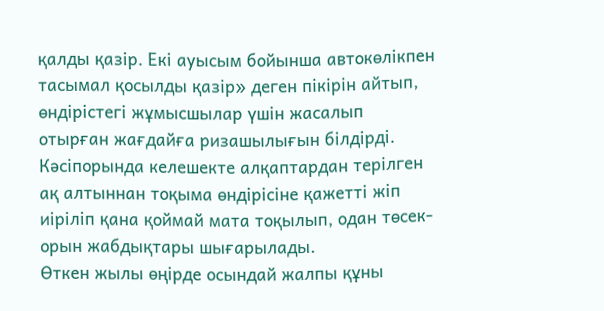қалды қазір. Екі ауысым бойынша автокөлікпен тасымал қосылды қазір» деген пікірін айтып, өндірістегі жұмысшылар үшін жасалып отырған жағдайға ризашылығын білдірді. Кәсіпорында келешекте алқаптардан терілген ақ алтыннан тоқыма өндірісіне қажетті жіп иіріліп қана қоймай мата тоқылып, одан төсек-орын жабдықтары шығарылады.
Өткен жылы өңірде осындай жалпы құны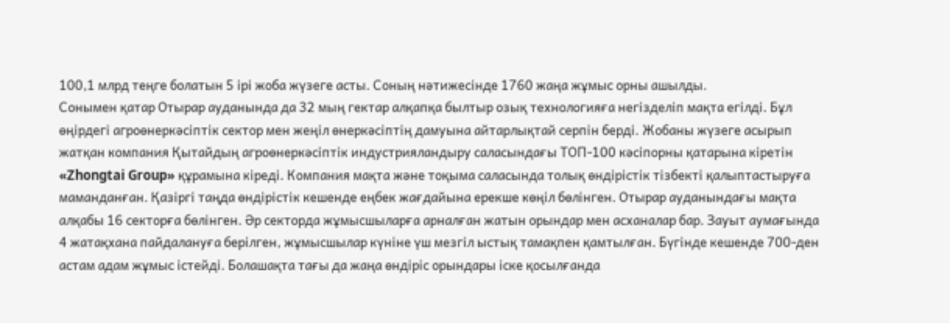100,1 млрд теңге болатын 5 ірі жоба жүзеге асты. Соның нәтижесінде 1760 жаңа жұмыс орны ашылды.
Сонымен қатар Отырар ауданында да 32 мың гектар алқапқа былтыр озық технологияға негізделіп мақта егілді. Бұл өңірдегі агроөнеркәсіптік сектор мен жеңіл өнеркәсіптің дамуына айтарлықтай серпін берді. Жобаны жүзеге асырып жатқан компания Қытайдың агроөнеркәсіптік индустрияландыру саласындағы ТОП-100 кәсіпорны қатарына кіретін «Zhongtai Group» құрамына кіреді. Компания мақта және тоқыма саласында толық өндірістік тізбекті қалыптастыруға маманданған. Қазіргі таңда өндірістік кешенде еңбек жағдайына ерекше көңіл бөлінген. Отырар ауданындағы мақта алқабы 16 секторға бөлінген. Әр секторда жұмысшыларға арналған жатын орындар мен асханалар бар. Зауыт аумағында 4 жатақхана пайдалануға берілген, жұмысшылар күніне үш мезгіл ыстық тамақпен қамтылған. Бүгінде кешенде 700-ден астам адам жұмыс істейді. Болашақта тағы да жаңа өндіріс орындары іске қосылғанда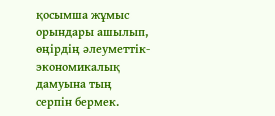қосымша жұмыс орындары ашылып, өңірдің әлеуметтік-экономикалық дамуына тың серпін бермек.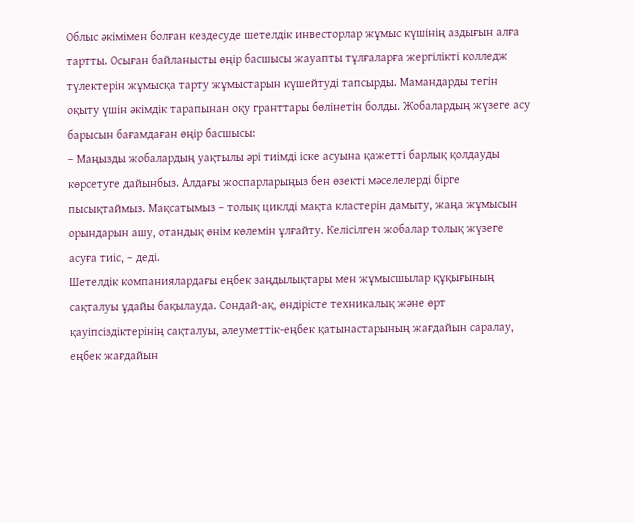Облыс әкімімен болған кездесуде шетелдік инвесторлар жұмыс күшінің аздығын алға тартты. Осыған байланысты өңір басшысы жауапты тұлғаларға жергілікті колледж түлектерін жұмысқа тарту жұмыстарын күшейтуді тапсырды. Мамандарды тегін оқыту үшін әкімдік тарапынан оқу гранттары бөлінетін болды. Жобалардың жүзеге асу барысын бағамдаған өңір басшысы:
– Маңызды жобалардың уақтылы әрі тиімді іске асуына қажетті барлық қолдауды көрсетуге дайынбыз. Алдағы жоспарларыңыз бен өзекті мәселелерді бірге пысықтаймыз. Мақсатымыз – толық циклді мақта кластерін дамыту, жаңа жұмысын орындарын ашу, отандық өнім көлемін ұлғайту. Келісілген жобалар толық жүзеге асуға тиіс, – деді.
Шетелдік компаниялардағы еңбек заңдылықтары мен жұмысшылар құқығының сақталуы ұдайы бақылауда. Сондай-ақ, өндірісте техникалық және өрт қауіпсіздіктерінің сақталуы, әлеуметтік-еңбек қатынастарының жағдайын саралау, еңбек жағдайын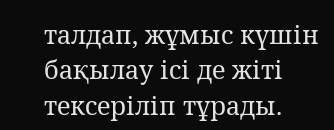талдап, жұмыс күшін бақылау ісі де жіті тексеріліп тұрады.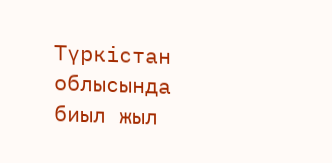Түркістан облысында биыл жыл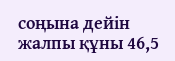соңына дейін жалпы құны 46,5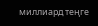миллиард теңге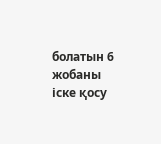болатын 6 жобаны іске қосу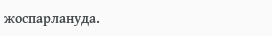жоспарлануда.